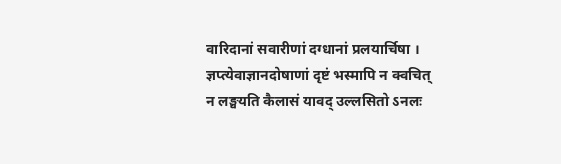वारिदानां सवारीणां दग्धानां प्रलयार्चिषा । ज्ञप्त्येवाज्ञानदोषाणां दृष्टं भस्मापि न क्वचित्
न लङ्घयति कैलासं यावद् उल्लसितो ऽनलः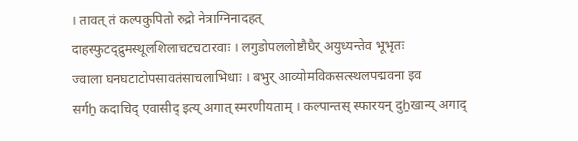। तावत् तं कल्पकुपितो रुद्रो नेत्राग्निनादहत्
दाहस्फुटद्द्रुमस्थूलशिलाचटचटारवाः । लगुडोपललोष्टौघैर् अयुध्यन्तेव भूभृतः
ज्वाला घनघटाटोपसावतंसाचलाभिधाः । बभुर् आव्योमविकसत्स्थलपद्मवना इव
सर्गẖ कदाचिद् एवासीद् इत्य् अगात् स्मरणीयताम् । कल्पान्तस् स्फारयन् दुẖखान्य् अगाद्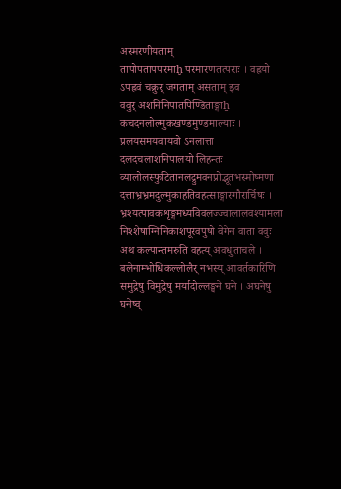अस्मरणीयताम्
तापोपतापपरमाḫ परमारणतत्पराः । वह्नयो ऽपह्नवं चक्रुर् जगताम् असताम् इव
ववुर् अशनिनिपातपिण्डिताङ्गाẖ कचदनलोल्मुकखण्डमुण्डमाल्याः । प्रलयसमयवायवो ऽनलात्ता दलदचलाशनिपालयो लिहन्तः
व्यालोलस्फुटितानलद्रुमवनप्रोद्भूतभस्मोष्मणा दत्ताभ्रभ्रमदुल्मुकाहतिवहत्साङ्गारगौरार्चिषः । भ्रश्यत्पावकशृङ्गमध्यविवलज्ज्वालालवश्यामला निश्शेषाग्निनिकाशपूरवपुषो वेगेन वाता ववुः
अथ कल्पान्तमरुति वहत्य् अवधुताचले । बलेनाम्भोधिकल्लोलैर् नभस्य् आवर्तकारिणि
समुद्रेषु विमुद्रेषु मर्यादोल्लङ्घने घने । अघनेषु घनेष्व्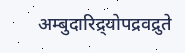अम्बुदारिद्र्योपद्रवद्रुते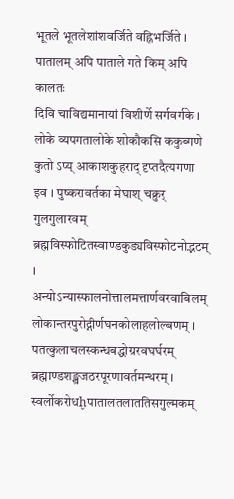भूतले भूतलेशांशवर्जिते वह्निभर्जिते । पातालम् अपि पाताले गते किम् अपि कालतः
दिवि चाविद्यमानायां विशीर्णे सर्गवर्गके । लोके व्यपगतालोके शोकौकसि ककुब्गणे
कुतो ऽप्य् आकाशकुहराद् दृप्तदैत्यगणा इव । पुष्करावर्तका मेघाश् चक्रुर् गुलगुलारवम्
ब्रह्मविस्फोटितस्वाण्डकुड्यविस्फोटनोद्भटम् । अन्योऽन्यास्फालनोत्तालमत्तार्णवरवाबिलम्
लोकान्तरपुरोद्गीर्णघनकोलाहलोल्बणम् । पतत्कुलाचलस्कन्धबद्धोग्ररवघर्घरम्
ब्रह्माण्डशङ्खजठरपूरणावर्तमन्थरम् । स्वर्लोकरोधḫपातालतलाततिसगुल्मकम्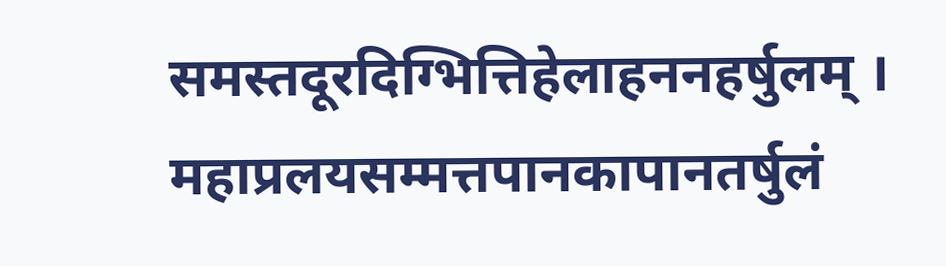समस्तदूरदिग्भित्तिहेलाहननहर्षुलम् । महाप्रलयसम्मत्तपानकापानतर्षुलं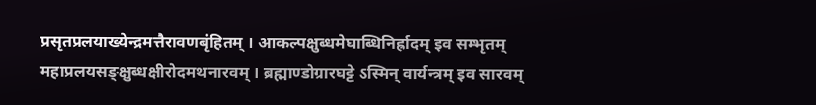प्रसृतप्रलयाख्येन्द्रमत्तैरावणबृंहितम् । आकल्पक्षुब्धमेघाब्धिनिर्ह्रादम् इव सम्भृतम्
महाप्रलयसङ्क्षुब्धक्षीरोदमथनारवम् । ब्रह्माण्डोग्रारघट्टे ऽस्मिन् वार्यन्त्रम् इव सारवम्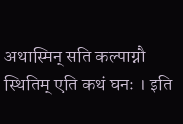अथास्मिन् सति कल्पाग्नौ स्थितिम् एति कथं घनः । इति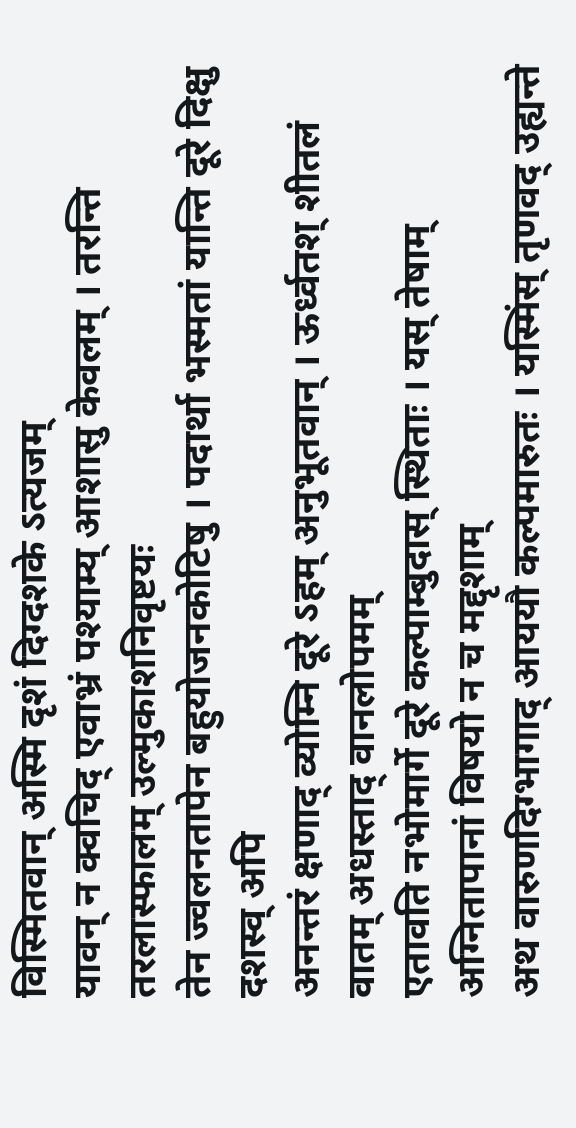विस्मितवान् अस्मि दृशं दिग्दशके ऽत्यजम्
यावन् न क्वचिद् एवाभ्रं पश्याम्य् आशासु केवलम् । तरन्ति तरलास्फालम् उल्मुकाशनिवृष्टयः
तेन ज्वलनतापेन बहुयोजनकोटिषु । पदार्था भस्मतां यान्ति दूरे दिक्षु दशस्व् अपि
अनन्तरं क्षणाद् व्योम्नि दूरे ऽहम् अनुभूतवान् । ऊर्ध्वतश् शीतलं वातम् अधस्ताद् वानलोपमम्
एतावति नभोमार्गे दूरे कल्पाम्बुदास् स्थिताः । यस् तेषाम् अग्नितापानां विषयो न च मद्दृशाम्
अथ वारुणदिग्भागाद् आययौ कल्पमारुतः । यस्मिंस् तृणवद् उह्यन्ते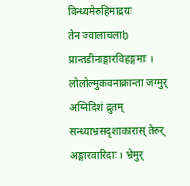विन्ध्यमेरुहिमाद्रयः
तेन ज्वालाचलाḫ प्रान्तडीनाङ्गारविहङ्गमाः । लोलोल्मुकवनाक्रान्ता जग्मुर् अग्निदिशं द्रुतम्
सन्ध्याभ्रसदृशाकारास् तेरुर् अङ्गारवारिदाः । भ्रेमुर्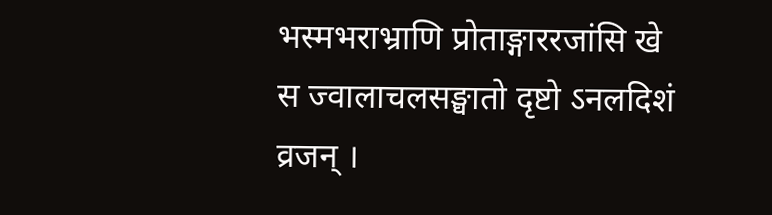भस्मभराभ्राणि प्रोताङ्गाररजांसि खे
स ज्वालाचलसङ्घातो दृष्टो ऽनलदिशं व्रजन् ।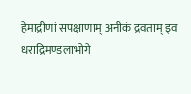हेमाद्रीणां सपक्षाणाम् अनीकं द्रवताम् इव
धराद्रिमण्डलाभोगे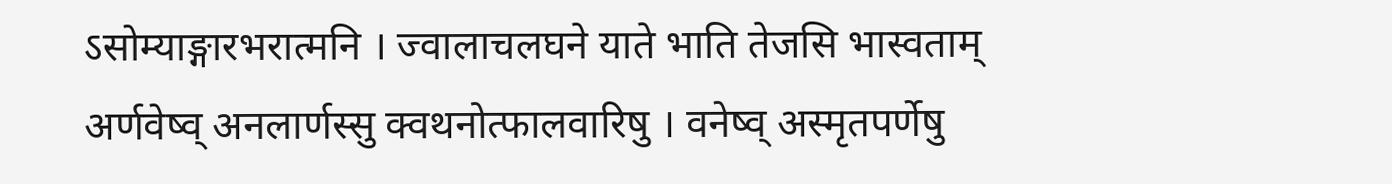ऽसोम्याङ्गारभरात्मनि । ज्वालाचलघने याते भाति तेजसि भास्वताम्
अर्णवेष्व् अनलार्णस्सु क्वथनोत्फालवारिषु । वनेष्व् अस्मृतपर्णेषु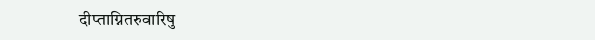दीप्ताग्नितरुवारिषु